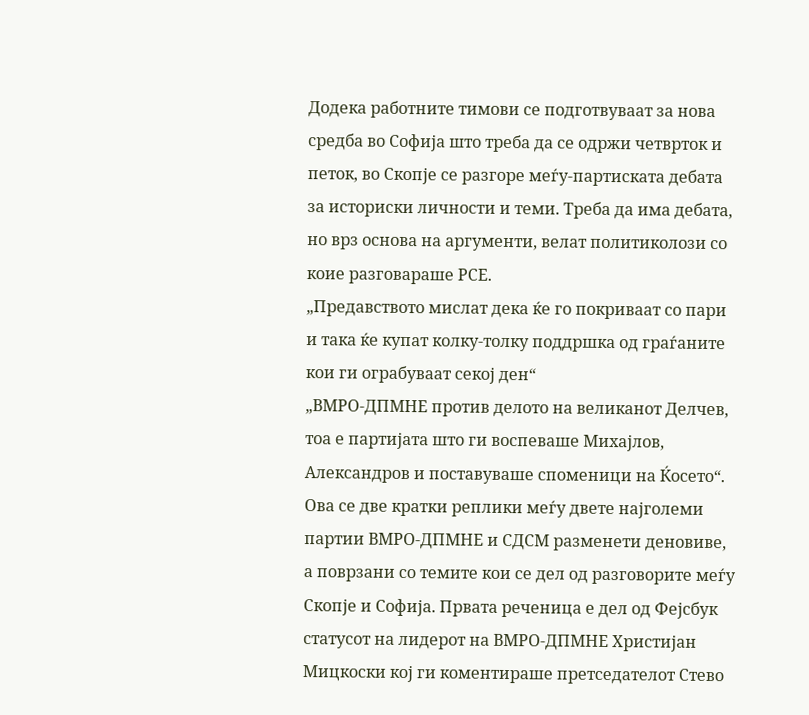Додека работните тимови се подготвуваат за нова средба во Софија што треба да се одржи четврток и петок, во Скопје се разгоре меѓу-партиската дебата за историски личности и теми. Треба да има дебата, но врз основа на аргументи, велат политиколози со коие разговараше РСЕ.
„Предавството мислат дека ќе го покриваат со пари и така ќе купат колку-толку поддршка од граѓаните кои ги ограбуваат секој ден“
„ВМРO-ДПМНЕ против делото на великанот Делчев, тоа е партијата што ги воспеваше Михајлов, Александров и поставуваше споменици на Ќосето“.
Ова се две кратки реплики меѓу двете најголеми партии ВМРО-ДПМНЕ и СДСМ разменети деновиве, а поврзани со темите кои се дел од разговорите меѓу Скопје и Софија. Првата реченица е дел од Фејсбук статусот на лидерот на ВМРО-ДПМНЕ Христијан Мицкоски кој ги коментираше претседателот Стево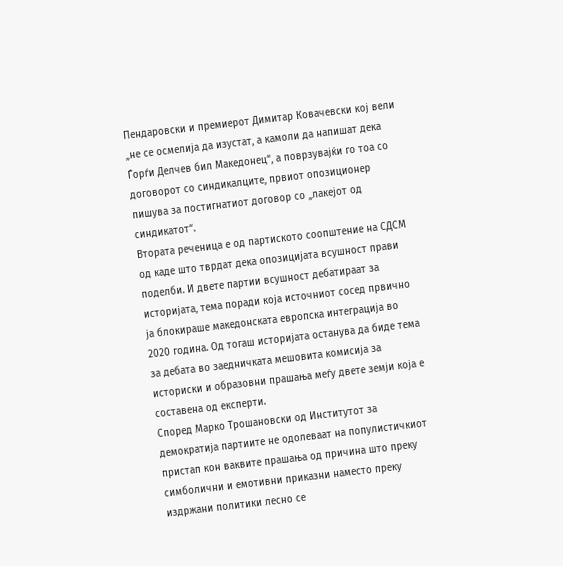Пендаровски и премиерот Димитар Ковачевски кој вели „не се осмелија да изустат, а камоли да напишат дека Ѓорѓи Делчев бил Македонец“, а поврзувајќи го тоа со договорот со синдикалците, првиот опозиционер пишува за постигнатиот договор со „лакејот од синдикатот“.
Втората реченица е од партиското соопштение на СДСМ од каде што тврдат дека опозицијата всушност прави поделби. И двете партии всушност дебатираат за историјата, тема поради која источниот сосед првично ја блокираше македонската европска интеграција во 2020 година. Од тогаш историјата останува да биде тема за дебата во заедничката мешовита комисија за историски и образовни прашања меѓу двете земји која е составена од експерти.
Според Марко Трошановски од Институтот за демократија партиите не одолеваат на популистичкиот пристап кон ваквите прашања од причина што преку симболични и емотивни приказни наместо преку издржани политики лесно се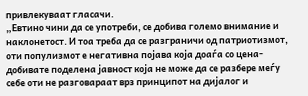привлекуваат гласачи.
„Евтино чини да се употреби, се добива големо внимание и наклонетост. И тоа треба да се разграничи од патриотизмот, оти популизмот е негативна појава која доаѓа со цена- добивате поделена јавност која не може да се разбере меѓу себе оти не разговараат врз принципот на дијалог и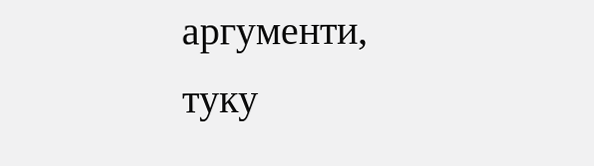аргументи, туку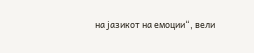на јазикот на емоции“, вели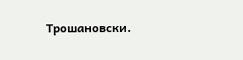Трошановски.